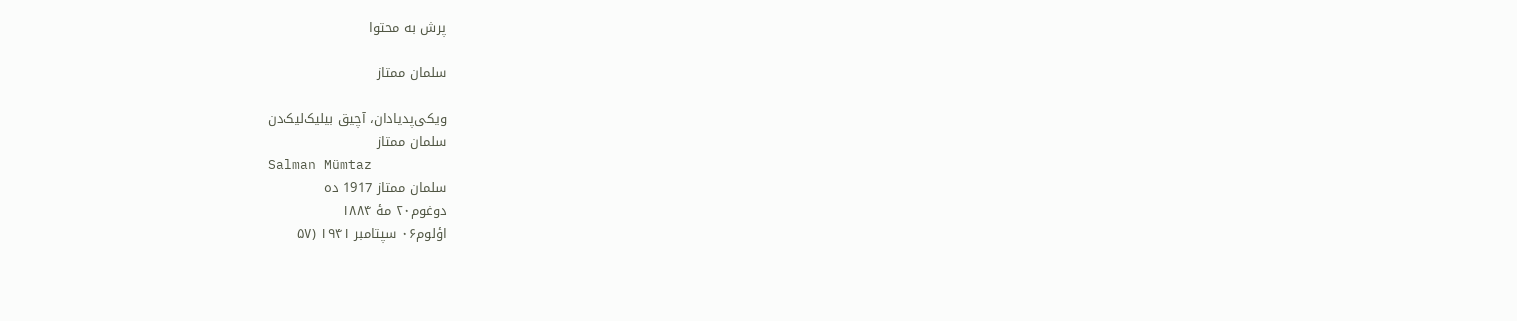پرش به محتوا

سلمان ممتاز

ویکی‌پدیادان، آچیق بیلیک‌لیک‌دن
سلمان ممتاز
Salman Mümtaz
سلمان ممتاز 1917 ده
دوغوم۲۰ مهٔ ۱۸۸۴
اؤلوم۰۶ سپتامبر ۱۹۴۱ (۵۷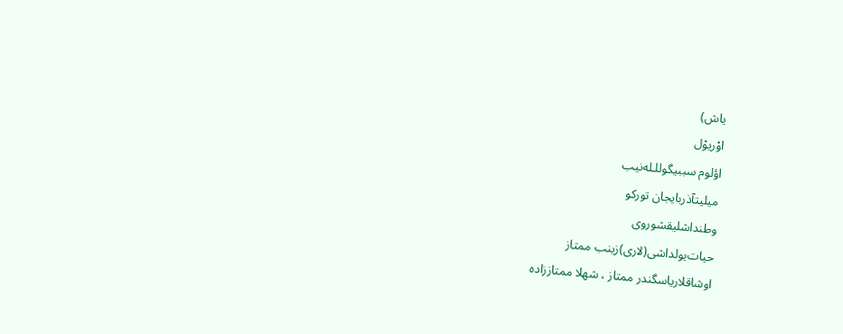یاش)
اوْریوْل
اؤلوم سببیگوللـله‌نیب
میلیتآذربایجان تورکو
وطنداشلیقشوروی
حیات‌یولداشی(لاری)زینب ممتاز
اوشاقلاریاسگندر ممتاز ، شهلا ممتاززاده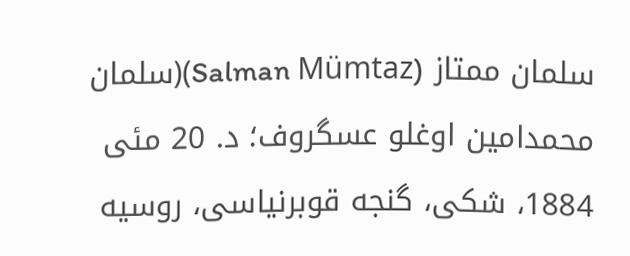سلمان ممتاز (Salman Mümtaz)(سلمان محمدامین اوغلو عسگروف؛ د. 20 مئی 1884، شکی، گنجه قوبرنیاسی، روسیه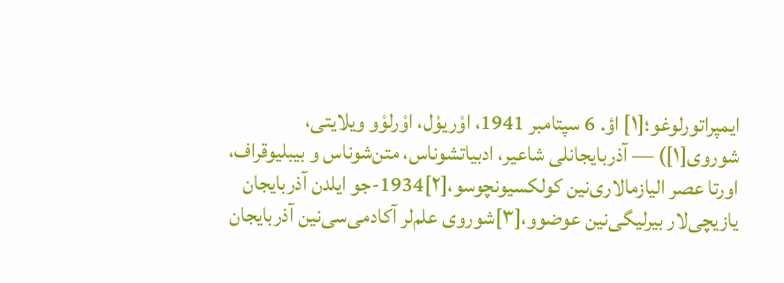ایمپراتورلوغو؛[۱] اؤ. 6 سپتامبر 1941، اوْریوْل، اوْرلوْو ویلایتی، شوروی[۱]) — آذربایجانلی شاعیر، ادبیاتشوناس، متن‌شوناس و بیبلیوقراف، اورتا عصر الیازمالاری‌نین کولکسیونچوسو،[۲]1934-جو ایلدن آذربایجان یازیچی‌لار بیرلیگی‌نین عوضوو،[۳]شوروی علم‌لر آکادمی‌سی‌‌نین آذربایجان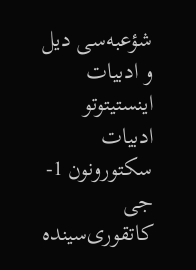شؤعبه‌سی دیل و ادبیات اینستیتوتو ادبیات سکتورونون 1-جی کاتقوری‌سینده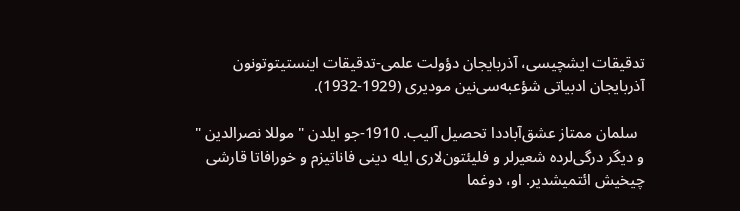تدقیقات ایشچیسی، آذربایجان دؤولت علمی-تدقیقات اینستیتوتونون آذربایجان ادبیاتی شؤعبه‌سی‌نین مودیری (1929-1932).

  سلمان ممتاز عشق‌آباددا تحصیل آلیب. 1910-جو ایلدن " موللا نصرالدین "  و دیگر درگی‌لرده شعیرلر و فلیئتون‌لاری ایله دینی فاناتیزم و خورافاتا قارشی چیخیش ائتمیشدیر. او، دوغما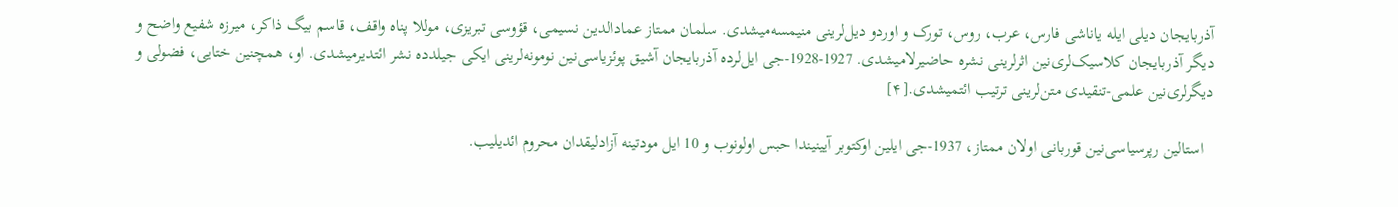آذربایجان دیلی ایله یاناشی فارس، عرب، روس، تورک و اوردو دیل‌لرینی منیمسه‌میشدی. سلمان ممتاز عمادالدین نسیمی، قؤوسی تبریزی، موللا پناه واقف، قاسم بیگ ذاکر، میرزه شفیع واضح و دیگر آذربایجان کلاسیک‌لری‌نین اثرلرینی نشره حاضیرلامیشدی. 1927-1928-جی ایل‌لرده آذربایجان آشیق پوئزیاسی‌نین نومونه‌لرینی ایکی جیلدده نشر ائتدیرمیشدی. او، همچنین ختایی، فضولی و دیگرلری‌نین علمی-تنقیدی متن‌لرینی ترتیب ائتمیشدی.[۴]

  استالین رپرسیاسی‌نین قوربانی اولان ممتاز، 1937-جی ایلین اوکتوبر آیینیندا حبس اولونوب و 10 ایل مودتینه آزادلیقدان محروم ائدیلیب.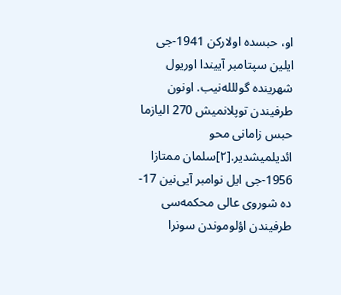او، حبسده اولارکن 1941-جی ایلین سپتامبر آییندا اوریول شهرینده گوللله‌نیب. اونون طرفیندن توپلانمیش 270 الیازما حبس زامانی محو ائدیلمیشدیر.[۲]سلمان ممتازا 1956-جی ایل نوامبر آیی‌نین 17-ده شوروی عالی محکمه‌سی طرفیندن اؤلوموندن سونرا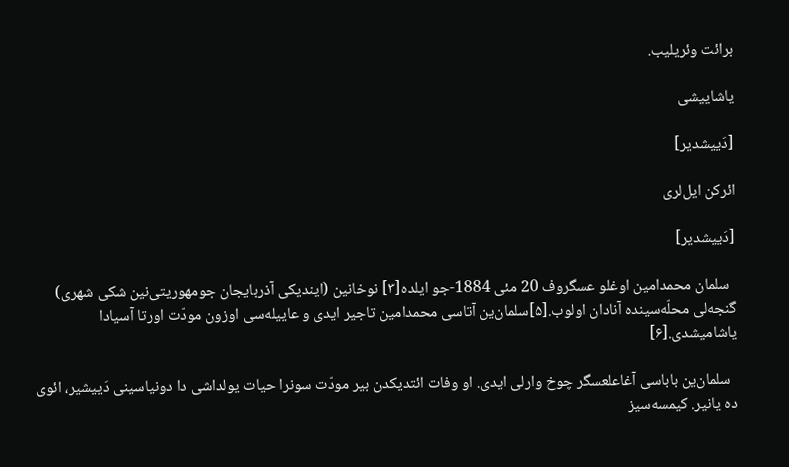برائت وئریلیب.

یاشاییشی

[دَییشدیر]

ائرکن ایل‌لری

[دَییشدیر]

  سلمان محمدامین اوغلو عسگروف 20 مئی 1884-جو ایلده[۳] نوخانین (ایندیکی آذربایجان جومهوریتی‌نین شکی شهری) گنجه‌لی محلّه‌سینده آنادان اولوب.[۵]سلمان‌ین آتاسی محمدامین تاجیر ایدی و عاییله‌سی اوزون مودّت اورتا آسیادا یاشامیشدی.[۶]

  سلمان‌ین باباسی آغاعلعسگر چوخ وارلی ایدی. او وفات ائتدیکدن بیر مودّت سونرا حیات یولداشی دا دونیاسینی دَییشیر، ائوی ده یانیر. کیمسه‌سیز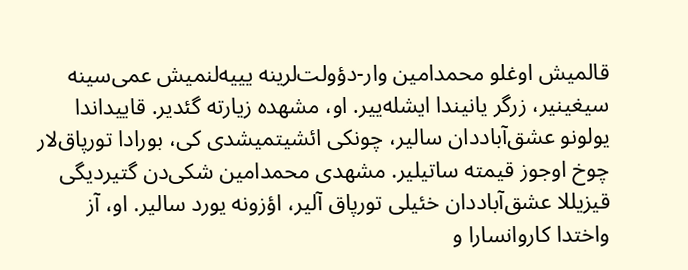قالمیش اوغلو محمدامین وار-دؤولت‌لرینه یییه‌لنمیش عمی‌سینه سیغینیر، زرگر یانیندا ایشله‌ییر. او، مشهده زیارته گئدیر. قاییداندا یولونو عشق‌آباددان سالیر، چونکی ائشیتمیشدی کی، بورادا تورپاق‌لار چوخ اوجوز قیمته ساتیلیر. مشهدی محمدامین شکی‌دن گتیردیگی قیزیللا عشق‌آباددان خئیلی تورپاق آلیر، اؤزونه یورد سالیر. او، آز واختدا کاروانسارا و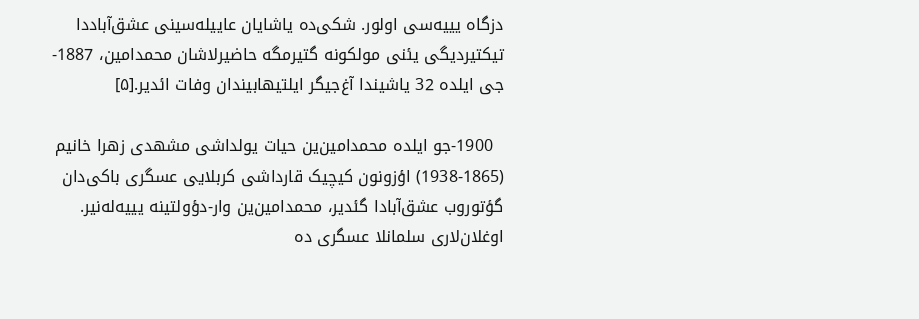دزگاه یییه‌سی اولور. شکی‌ده یاشایان عاییله‌سینی عشق‌آباددا تیکتیردیگی یئنی مولکونه گتیرمگه حاضیرلاشان محمدامین، 1887-جی ایلده 32 یاشیندا آغ‌جیگر ایلتیهابیندان وفات ائدیر.[۵]

  1900-جو ایلده محمدامین‌ین حیات یولداشی مشهدی زهرا خانیم (1865-1938) اؤزونون کیچیک قارداشی کربلایی عسگری باکی‌دان گؤتوروب عشق‌آبادا گئدیر، محمدامین‌ین وار-دؤولتینه یییه‌له‌نیر. اوغلان‌لاری سلمانلا عسگری ده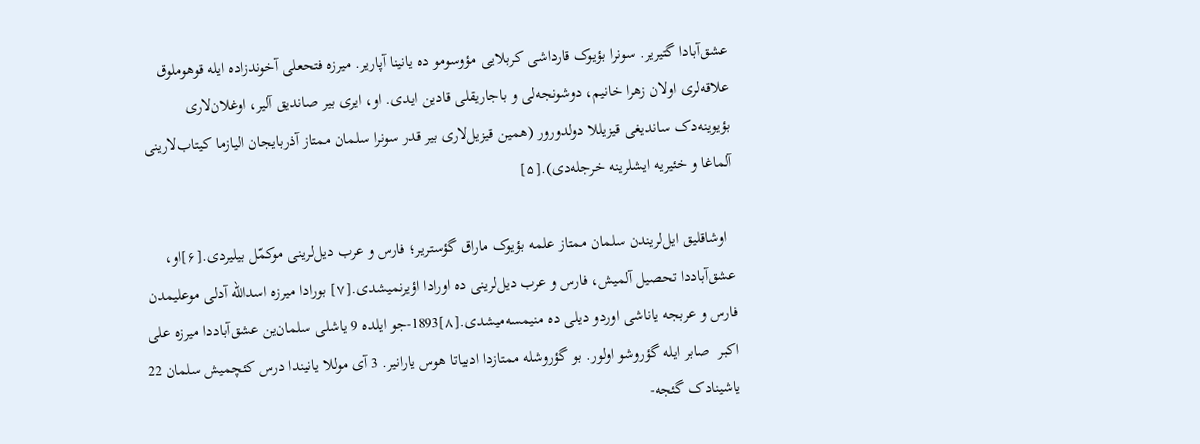عشق‌آبادا گتیریر. سونرا بؤیوک قارداشی کربلایی مؤوسومو ده یانینا آپاریر. میرزه فتحعلی آخوندزاده ایله قوهوملوق علاقه‌لری اولان زهرا خانیم، دوشونجه‌لی و باجاریقلی قادین ایدی. او، ایری بیر صاندیق آلیر، اوغلان‌لاری بؤیوینه‌دک ساندیغی قیزیللا دولدورور (همین قیزیل‌لاری بیر قدر سونرا سلمان ممتاز آذربایجان الیازما کیتاب‌لارینی آلماغا و خئیریه ایشلرینه خرجله‌دی).[۵]

  اوشاقلیق ایل‌لریندن سلمان ممتاز علمه بؤیوک ماراق گؤستریر؛ فارس و عرب دیل‌لرینی موکمّل بیلیردی.[۶]او، عشق‌آباددا تحصیل آلمیش، فارس و عرب دیل‌لرینی ده اورادا اؤیرنمیشدی.[۷] بورادا میرزه اسدالله آدلی موعلیمدن فارس و عربجه یاناشی اوردو دیلی ده منیمسه‌میشدی.[۸]1893-جو ایلده 9 یاشلی سلمان‌ین عشق‌آباددا میرزه علی اکبر  صابر ایله گؤروشو اولور. بو گؤروشله ممتازدا ادبیاتا هوس یارانیر. 3 آی موللا یانیندا درس کئچمیش سلمان 22 یاشینادک گئجه-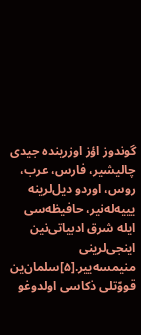گوندوز اؤز اوزرینده جیدی چالیشیر، فارس، عرب، روس، اوردو دیل‌لرینه یییه‌له‌نیر، حافیظه‌سی ایله شرق ادبیاتی‌نین اینجی‌لرینی منیمسه‌ییر.[۵]سلمان‌ین قووّتلی ذکاسی اولدوغو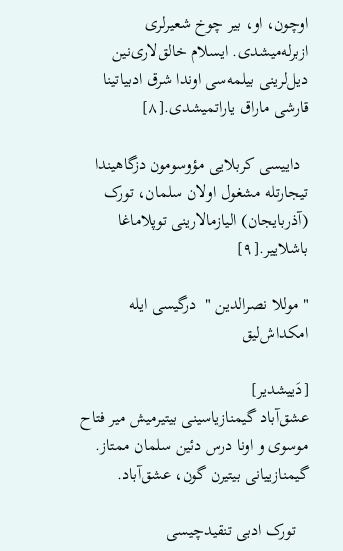اوچون، او، بیر چوخ شعیرلری ازبرله‌میشدی. ایسلام خالق‌لاری‌نین دیل‌لرینی بیلمه‌سی اوندا شرق ادبیاتینا قارشی ماراق یاراتمیشدی.[۸]

  داییسی کربلایی مؤوسومون دزگاهیندا تیجارتله مشغول اولان سلمان، تورک (آذربایجان) الیازمالارینی توپلاماغا باشلاییر.[۹]

" موللا نصرالدین "  درگیسی‌ ایله امکداش‌لیق

[دَییشدیر]
عشق‌آباد گیمنازیاسینی بیتیرمیش میر فتاح موسوی و اونا درس دئین سلمان ممتاز. گیمنازییانی بیتیرن گون، عشق‌آباد.

   تورک ادبی تنقیدچیسی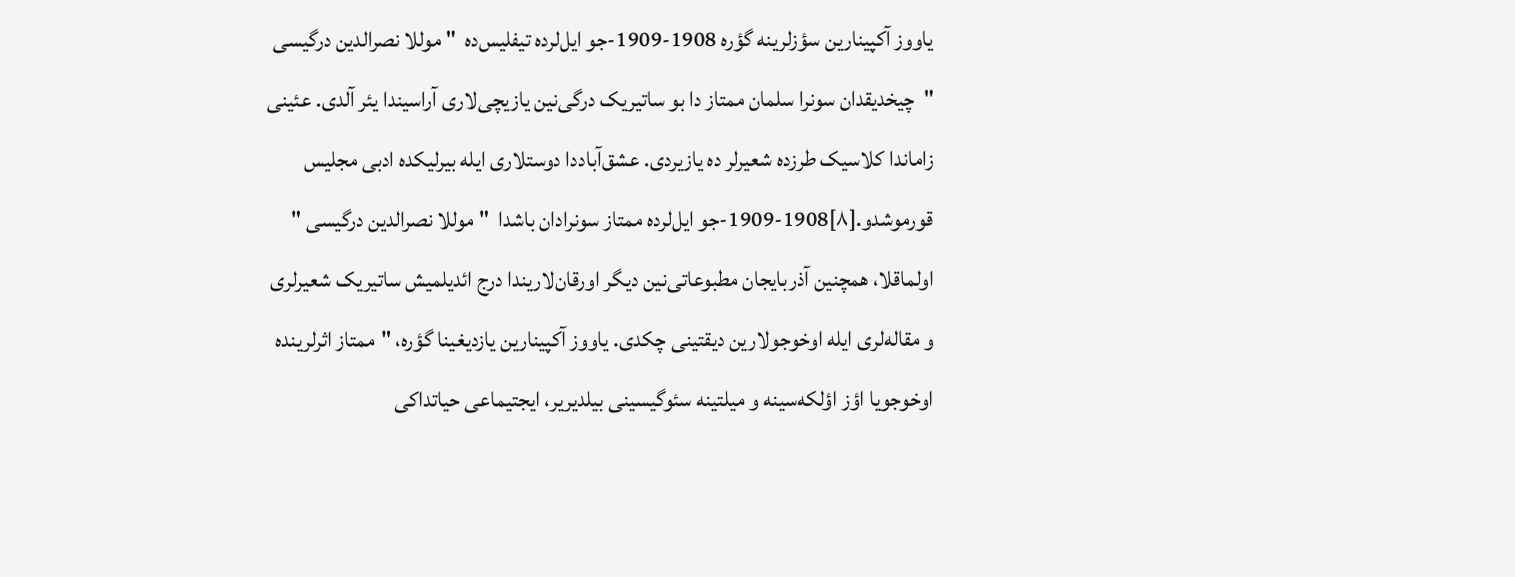یاووز آکپینارین سؤزلرینه گؤره 1908-1909-جو ایل‌لرده تیفلیس‌ده  " موللا نصرالدین درگیسی "  چیخدیقدان سونرا سلمان ممتاز دا بو ساتیریک درگی‌نین یازیچی‌لاری آراسیندا یئر آلدی. عئینی زاماندا کلاسیک‌ طرزده شعیرلر ده یازیردی. عشق‌آباددا دوستلاری ایله بیرلیکده ادبی مجلیس قورموشدو.[۸]1908-1909-جو ایل‌لرده ممتاز سونرادان باشدا  " موللا نصرالدین درگیسی "  اولماقلا، همچنین آذربایجان مطبوعاتی‌نین دیگر اورقان‌لاریندا درج ائدیلمیش ساتیریک شعیرلری و مقاله‌لری ایله اوخوجولارین دیقتینی چکدی. یاووز آکپینارین یازدیغینا گؤره، "ممتاز اثرلرینده اوخوجویا اؤز اؤلکه‌سینه و میلتینه سئوگیسینی بیلدیریر، ایجتیماعی حیاتداکی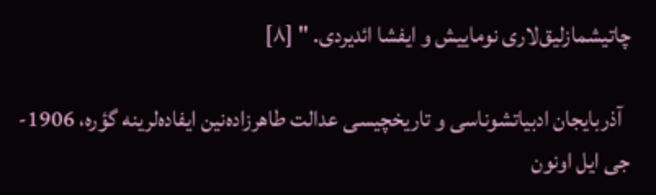چاتیشمازلیق‌لاری نوماییش و ایفشا ائدیردی. " [۸]

  آذربایجان ادبیاتشوناسی و تاریخچیسی عدالت طاهرزاده‌نین ایفاده‌لرینه گؤره، 1906-جی ایل اونون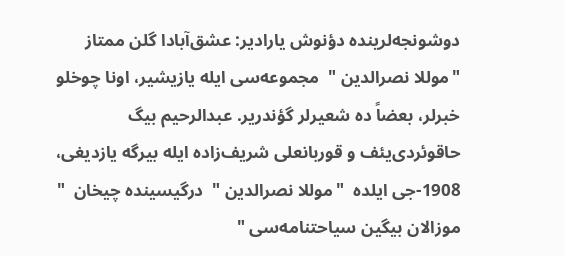دوشونجه‌لرینده دؤنوش یارادیر: عشق‌آبادا گلن ممتاز  "موللا نصرالدین "  مجموعه‌سی ایله یازیشیر، اونا چوخلو خبرلر، بعضاً ده شعیرلر گؤندریر. عبدالرحیم بیگ حاقوئردی‌یئف و قوربانعلی شریف‌زاده ایله بیرگه یازدیغی، 1908-جی ایلده  "موللا نصرالدین "  درگیسینده چیخان  " موزالان بیگین سیاحتنامه‌سی "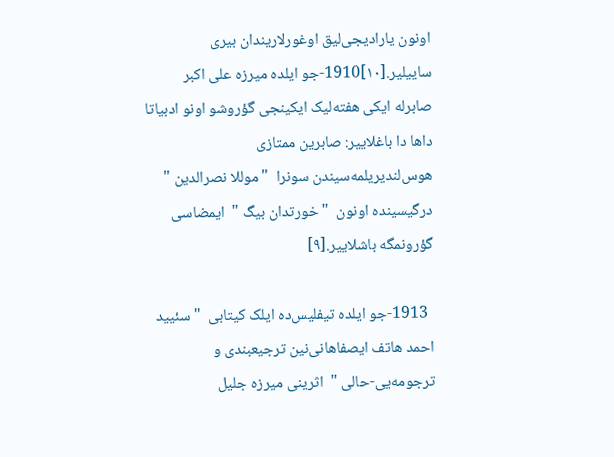اونون یارادیجی‌لیق اوغورلاریندان بیری ساییلیر.[۱۰]1910-جو ایلده میرزه علی اکبر  صابرله ایکی هفته‌لیک ایکینجی گؤروشو اونو ادبیاتا داها دا باغلاییر: صابرین ممتازی هوس‌لندیریلمه‌سیندن سونرا  " موللا نصرالدین "  درگیسینده اونون  " خورتدان بیگ "  ایمضاسی گؤرونمگه باشلاییر.[۹]

  1913-جو ایلده تیفلیس‌ده ایلک کیتابی  " سئیید احمد هاتف ایصفاهانی‌نین ترجیعبندی و ترجومه‌یی-حالی "  اثرینی میرزه جلیل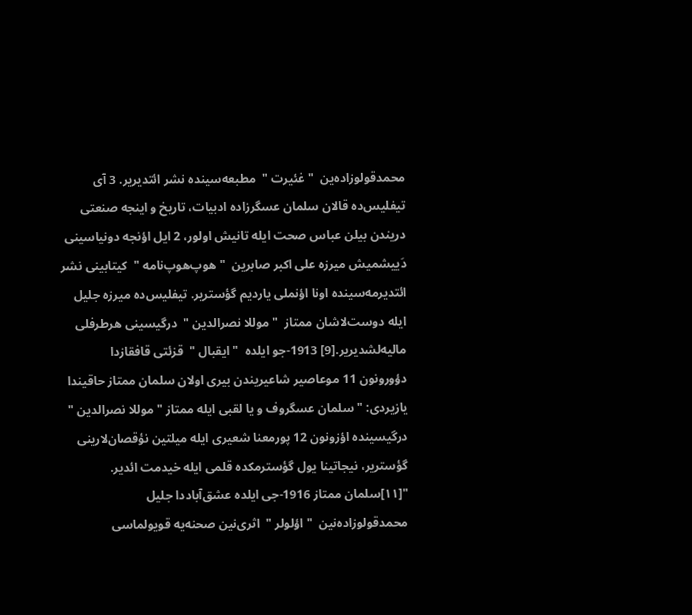محمدقولوزاده‌ین  " غئیرت "  مطبعه‌سینده نشر ائتدیریر. 3 آی تیفلیس‌ده قالان سلمان عسگرزاده ادبیات، تاریخ و اینجه صنعتی دریندن بیلن عباس صحت ایله تانیش اولور، 2 ایل اؤنجه دونیاسینی دَییشمیش میرزه علی اکبر صابرین  " هوپ‌هوپ‌نامه "  کیتابینی نشر ائتدیرمه‌سینده اونا اؤنملی یاردیم گؤستریر. تیفلیس‌ده میرزه جلیل ایله دوست‌لاشان ممتاز  " موللا نصرالدین "  درگیسینی هرطرفلی مالیه‌لشدیریر.[9] 1913-جو ایلده  " ایقبال "  قزئتی قافقازدا دؤورونون 11 موعاصیر شاعیریندن بیری اولان سلمان ممتاز حاقیندا یازیردی: " سلمان عسگروف و یا لقبی ایله ممتاز " موللا نصرالدین "  درگیسینده اؤزونون 12 پورمعنا شعیری ایله میلتین نؤقصان‌لارینی گؤستریر، نیجاتینا یول گؤسترمکده قلمی ایله خیدمت ائدیر. "[۱۱]سلمان ممتاز 1916-جی ایلده عشق‌آباددا جلیل محمدقولوزاده‌نین  " اؤلولر "  اثری‌نین صحنه‌یه قویولماسی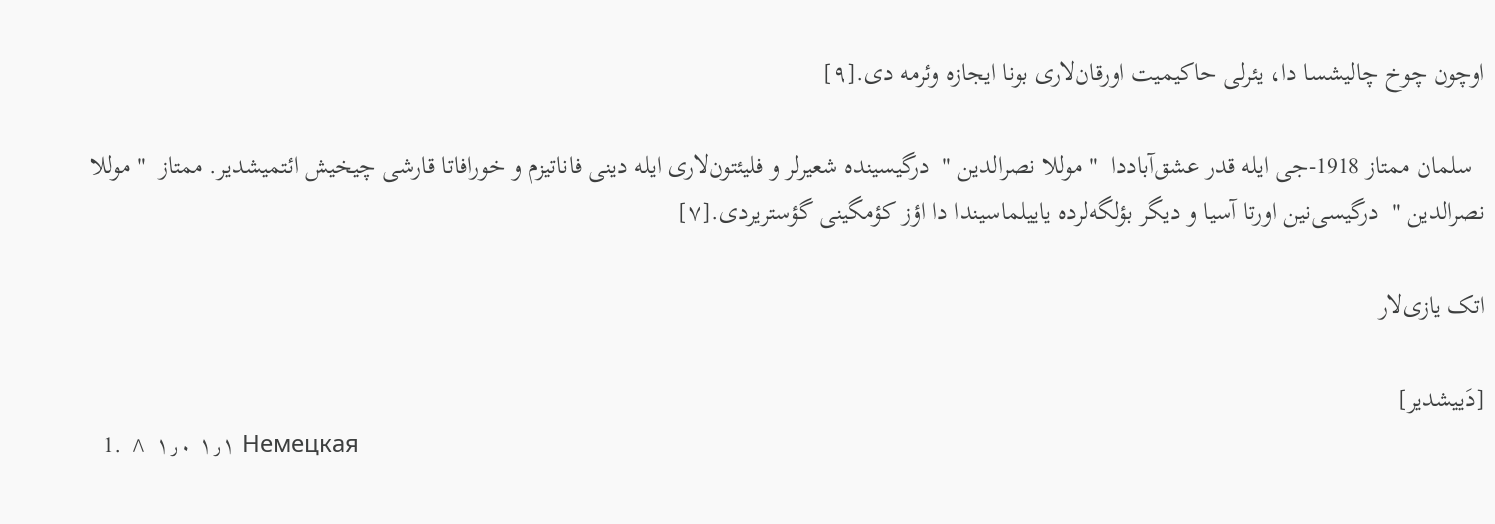اوچون چوخ چالیشسا دا، یئرلی حاکیمیت اورقان‌لاری بونا ایجازه وئرمه دی.[۹]

  سلمان ممتاز 1918-جی ایله قدر عشق‌آباددا  " موللا نصرالدین "  درگیسینده شعیرلر و فلیئتون‌لاری ایله دینی فاناتیزم و خورافاتا قارشی چیخیش ائتمیشدیر. ممتاز  " موللا نصرالدین "  درگیسی‌‌نین اورتا آسیا و دیگر بؤلگه‌لرده یاییلماسیندا دا اؤز کؤمگینی گؤستریردی.[۷]

اتک یازی‌لار

[دَییشدیر]
  1. ^ ۱٫۰ ۱٫۱ Немецкая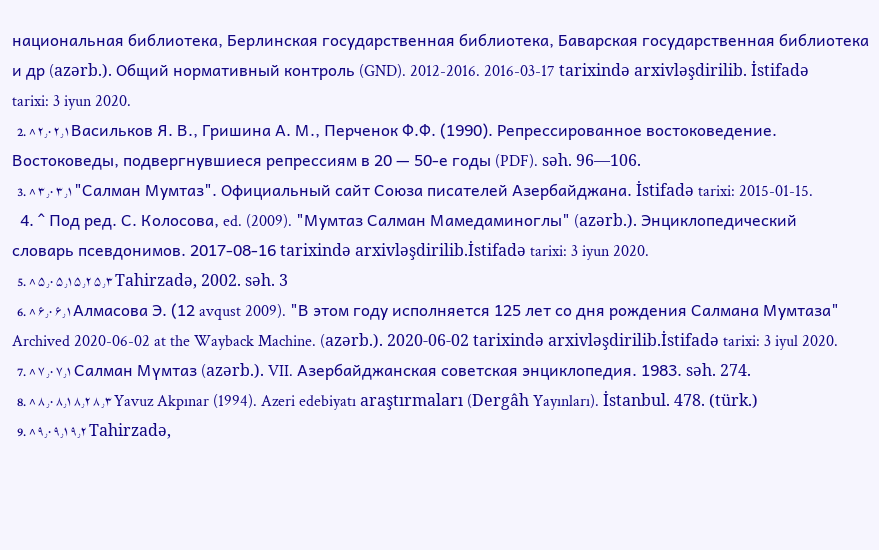национальная библиотека, Берлинская государственная библиотека, Баварская государственная библиотека и др (azərb.). Общий нормативный контроль (GND). 2012-2016. 2016-03-17 tarixində arxivləşdirilib. İstifadə tarixi: 3 iyun 2020.
  2. ^ ۲٫۰ ۲٫۱ Васильков Я. В., Гришина А. М., Перченок Ф.Ф. (1990). Репрессированное востоковедение. Востоковеды, подвергнувшиеся репрессиям в 20 — 50-е годы (PDF). səh. 96—106.
  3. ^ ۳٫۰ ۳٫۱ "Салман Мумтаз". Официальный сайт Союза писателей Азербайджана. İstifadə tarixi: 2015-01-15.
  4. ^ Под ред. С. Колосова, ed. (2009). "Мумтаз Салман Мамедаминоглы" (azərb.). Энциклопедический словарь псевдонимов. 2017-08-16 tarixində arxivləşdirilib.İstifadə tarixi: 3 iyun 2020.
  5. ^ ۵٫۰ ۵٫۱ ۵٫۲ ۵٫۳ Tahirzadə, 2002. səh. 3
  6. ^ ۶٫۰ ۶٫۱ Алмасова Э. (12 avqust 2009). "В этом году исполняется 125 лет со дня рождения Салмана Мумтаза" Archived 2020-06-02 at the Wayback Machine. (azərb.). 2020-06-02 tarixində arxivləşdirilib.İstifadə tarixi: 3 iyul 2020.
  7. ^ ۷٫۰ ۷٫۱ Салман Мүмтаз (azərb.). VII. Азербайджанская советская энциклопедия. 1983. səh. 274.
  8. ^ ۸٫۰ ۸٫۱ ۸٫۲ ۸٫۳ Yavuz Akpınar (1994). Azeri edebiyatı araştırmaları (Dergâh Yayınları). İstanbul. 478. (türk.)
  9. ^ ۹٫۰ ۹٫۱ ۹٫۲ Tahirzadə,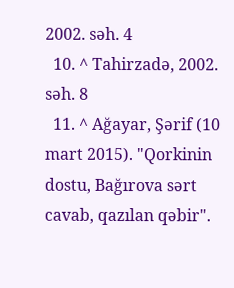2002. səh. 4
  10. ^ Tahirzadə, 2002. səh. 8
  11. ^ Ağayar, Şərif (10 mart 2015). "Qorkinin dostu, Bağırova sərt cavab, qazılan qəbir".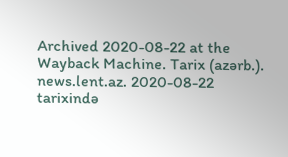Archived 2020-08-22 at the Wayback Machine. Tarix (azərb.). news.lent.az. 2020-08-22 tarixində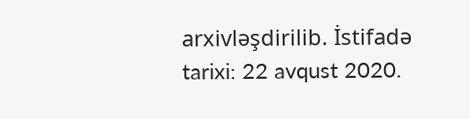arxivləşdirilib. İstifadə tarixi: 22 avqust 2020.